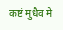कष्टं मुधैव मे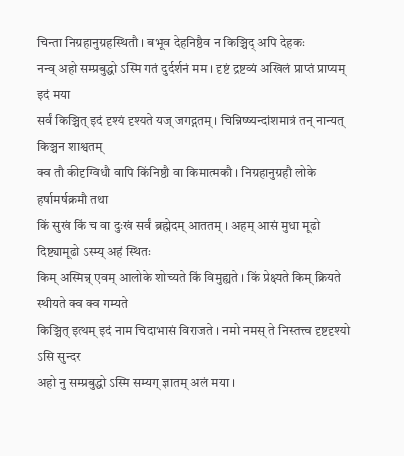चिन्ता निग्रहानुग्रहस्थितौ । बभूव देहनिष्ठैव न किञ्चिद् अपि देहकः
नन्व् अहो सम्प्रबुद्धो ऽस्मि गतं दुर्दर्शनं मम । दृष्टं द्रष्टव्यं अखिलं प्राप्तं प्राप्यम् इदं मया
सर्वं किञ्चित् इदं दृश्यं दृश्यते यज् जगद्गतम् । चिन्निष्ष्यन्दांशमात्रं तन् नान्यत् किञ्चन शाश्वतम्
क्व तौ कीदृग्विधौ वापि किंनिष्ठौ वा किमात्मकौ । निग्रहानुग्रहौ लोके हर्षामर्षक्रमौ तथा
किं सुखं किं च वा दुःखं सर्वं ब्रह्मेदम् आततम् । अहम् आसं मुधा मूढो दिष्ट्यामूढो ऽस्म्य् अहं स्थितः
किम् अस्मिन्न् एवम् आलोके शोच्यते किं विमुह्यते । किं प्रेक्ष्यते किम् क्रियते स्थीयते क्व क्व गम्यते
किञ्चित् इत्थम् इदं नाम चिदाभासं विराजते । नमो नमस् ते निस्तत्त्व दृष्टदृश्यो ऽसि सुन्दर
अहो नु सम्प्रबुद्धो ऽस्मि सम्यग् ज्ञातम् अलं मया ।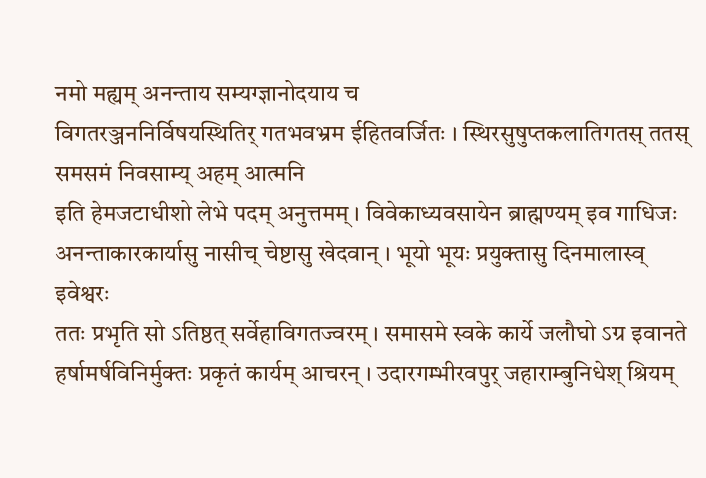नमो मह्यम् अनन्ताय सम्यग्ज्ञानोदयाय च
विगतरञ्जननिर्विषयस्थितिर् गतभवभ्रम ईहितवर्जितः । स्थिरसुषुप्तकलातिगतस् ततस् समसमं निवसाम्य् अहम् आत्मनि
इति हेमजटाधीशो लेभे पदम् अनुत्तमम् । विवेकाध्यवसायेन ब्राह्मण्यम् इव गाधिजः
अनन्ताकारकार्यासु नासीच् चेष्टासु खेदवान् । भूयो भूयः प्रयुक्तासु दिनमालास्व् इवेश्वरः
ततः प्रभृति सो ऽतिष्ठत् सर्वेहाविगतज्वरम् । समासमे स्वके कार्ये जलौघो ऽग्र इवानते
हर्षामर्षविनिर्मुक्तः प्रकृतं कार्यम् आचरन् । उदारगम्भीरवपुर् जहाराम्बुनिधेश् श्रियम्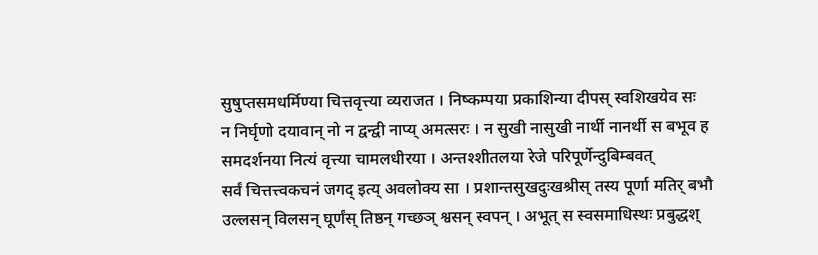सुषुप्तसमधर्मिण्या चित्तवृत्त्या व्यराजत । निष्कम्पया प्रकाशिन्या दीपस् स्वशिखयेव सः
न निर्घृणो दयावान् नो न द्वन्द्वी नाप्य् अमत्सरः । न सुखी नासुखी नार्थी नानर्थी स बभूव ह
समदर्शनया नित्यं वृत्त्या चामलधीरया । अन्तश्शीतलया रेजे परिपूर्णेन्दुबिम्बवत्
सर्वं चित्तत्त्वकचनं जगद् इत्य् अवलोक्य सा । प्रशान्तसुखदुःखश्रीस् तस्य पूर्णा मतिर् बभौ
उल्लसन् विलसन् घूर्णंस् तिष्ठन् गच्छञ् श्वसन् स्वपन् । अभूत् स स्वसमाधिस्थः प्रबुद्धश्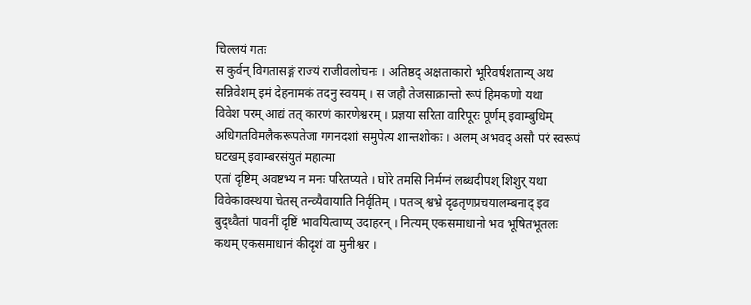चिल्लयं गतः
स कुर्वन् विगतासङ्गं राज्यं राजीवलोचनः । अतिष्ठद् अक्षताकारो भूरिवर्षशतान्य् अथ
सन्निवेशम् इमं देहनामकं तदनु स्वयम् । स जहौ तेजसाक्रान्तो रूपं हिमकणो यथा
विवेश परम् आद्यं तत् कारणं कारणेश्वरम् । प्रज्ञया सरिता वारिपूरः पूर्णम् इवाम्बुधिम्
अधिगतविमलैकरूपतेजा गगनदशां समुपेत्य शान्तशोकः । अलम् अभवद् असौ परं स्वरूपं घटखम् इवाम्बरसंयुतं महात्मा
एतां दृष्टिम् अवष्टभ्य न मनः परितप्यते । घोरे तमसि निर्मग्नं लब्धदीपश् शिशुर् यथा
विवेकावस्थया चेतस् तन्व्यैवायाति निर्वृतिम् । पतञ् श्वभ्रे दृढतृणप्रचयालम्बनाद् इव
बुद्ध्वैतां पावनीं दृष्टिं भावयित्वाप्य् उदाहरन् । नित्यम् एकसमाधानो भव भूषितभूतलः
कथम् एकसमाधानं कीदृशं वा मुनीश्वर ।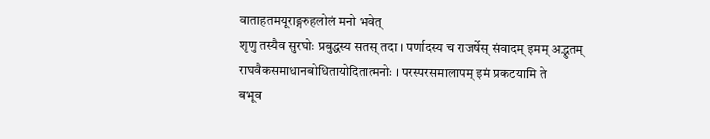वाताहतमयूराङ्गरुहलोलं मनो भवेत्
शृणु तस्यैव सुरघोः प्रबुद्धस्य सतस् तदा । पर्णादस्य च राजर्षेस् संवादम् इमम् अद्भुतम्
राघवैकसमाधानबोधितायोदितात्मनोः । परस्परसमालापम् इमं प्रकटयामि ते
बभूव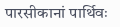पारसीकानां पार्थिवः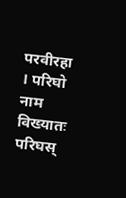परवीरहा । परिघो नाम विख्यातः परिघस्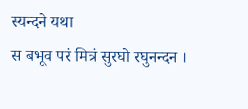स्यन्दने यथा
स बभूव परं मित्रं सुरघो रघुनन्दन ।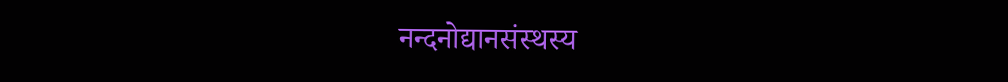नन्दनोद्यानसंस्थस्य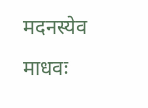मदनस्येव माधवः